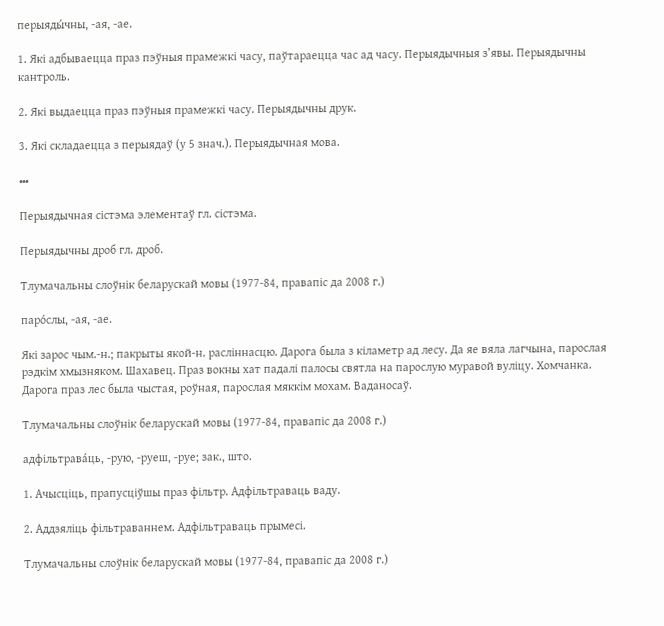перыяды́чны, ‑ая, ‑ае.

1. Які адбываецца праз пэўныя прамежкі часу, паўтараецца час ад часу. Перыядычныя з’явы. Перыядычны кантроль.

2. Які выдаецца праз пэўныя прамежкі часу. Перыядычны друк.

3. Які складаецца з перыядаў (у 5 знач.). Перыядычная мова.

•••

Перыядычная сістэма элементаў гл. сістэма.

Перыядычны дроб гл. дроб.

Тлумачальны слоўнік беларускай мовы (1977-84, правапіс да 2008 г.)

паро́слы, ‑ая, ‑ае.

Які зарос чым.‑н.; пакрыты якой‑н. расліннасцю. Дарога была з кіламетр ад лесу. Да яе вяла лагчына, парослая рэдкім хмызняком. Шахавец. Праз вокны хат падалі палосы святла на парослую муравой вуліцу. Хомчанка. Дарога праз лес была чыстая, роўная, парослая мяккім мохам. Ваданосаў.

Тлумачальны слоўнік беларускай мовы (1977-84, правапіс да 2008 г.)

адфільтрава́ць, ‑рую, ‑руеш, ‑руе; зак., што.

1. Ачысціць, прапусціўшы праз фільтр. Адфільтраваць ваду.

2. Аддзяліць фільтраваннем. Адфільтраваць прымесі.

Тлумачальны слоўнік беларускай мовы (1977-84, правапіс да 2008 г.)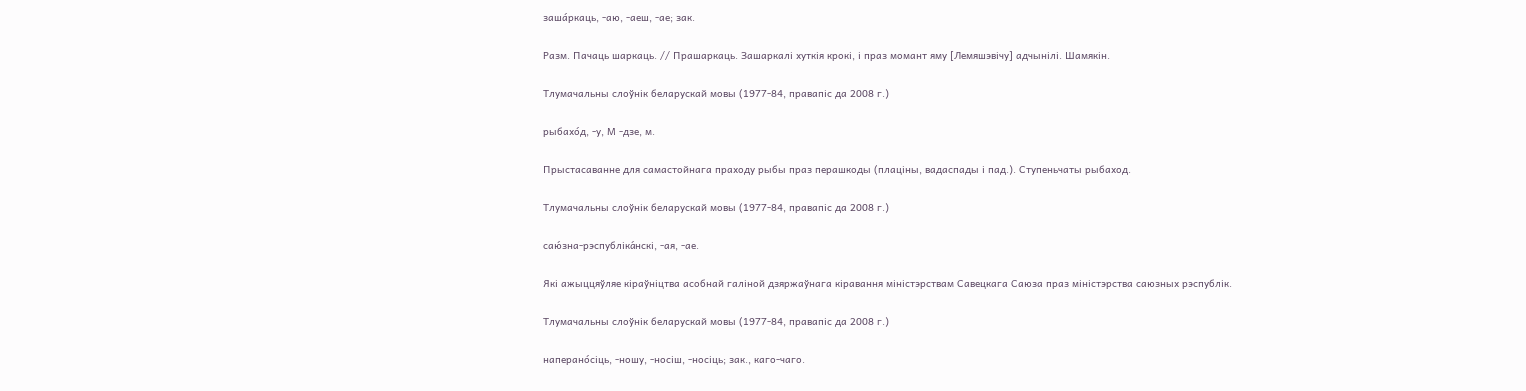заша́ркаць, ‑аю, ‑аеш, ‑ае; зак.

Разм. Пачаць шаркаць. // Прашаркаць. Зашаркалі хуткія крокі, і праз момант яму [Лемяшэвічу] адчынілі. Шамякін.

Тлумачальны слоўнік беларускай мовы (1977-84, правапіс да 2008 г.)

рыбахо́д, ‑у, М ‑дзе, м.

Прыстасаванне для самастойнага праходу рыбы праз перашкоды (плаціны, вадаспады і пад.). Ступеньчаты рыбаход.

Тлумачальны слоўнік беларускай мовы (1977-84, правапіс да 2008 г.)

саю́зна-рэспубліка́нскі, ‑ая, ‑ае.

Які ажыццяўляе кіраўніцтва асобнай галіной дзяржаўнага кіравання міністэрствам Савецкага Саюза праз міністэрства саюзных рэспублік.

Тлумачальны слоўнік беларускай мовы (1977-84, правапіс да 2008 г.)

наперано́сіць, ‑ношу, ‑носіш, ‑носіць; зак., каго-чаго.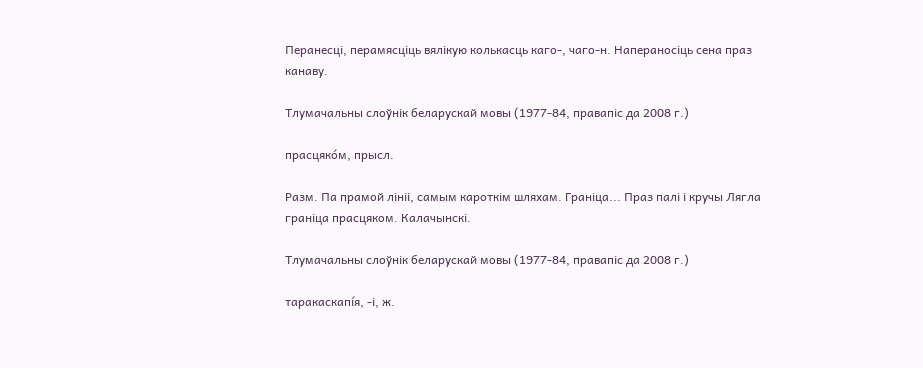Перанесці, перамясціць вялікую колькасць каго‑, чаго‑н. Напераносіць сена праз канаву.

Тлумачальны слоўнік беларускай мовы (1977-84, правапіс да 2008 г.)

прасцяко́м, прысл.

Разм. Па прамой лініі, самым кароткім шляхам. Граніца... Праз палі і кручы Лягла граніца прасцяком. Калачынскі.

Тлумачальны слоўнік беларускай мовы (1977-84, правапіс да 2008 г.)

таракаскапі́я, ‑і, ж.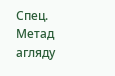Спец. Метад агляду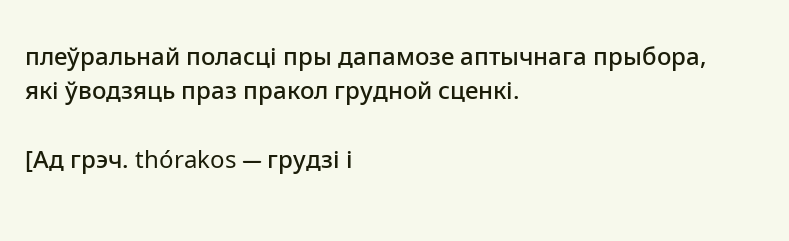плеўральнай поласці пры дапамозе аптычнага прыбора, які ўводзяць праз пракол грудной сценкі.

[Ад грэч. thórakos — грудзі і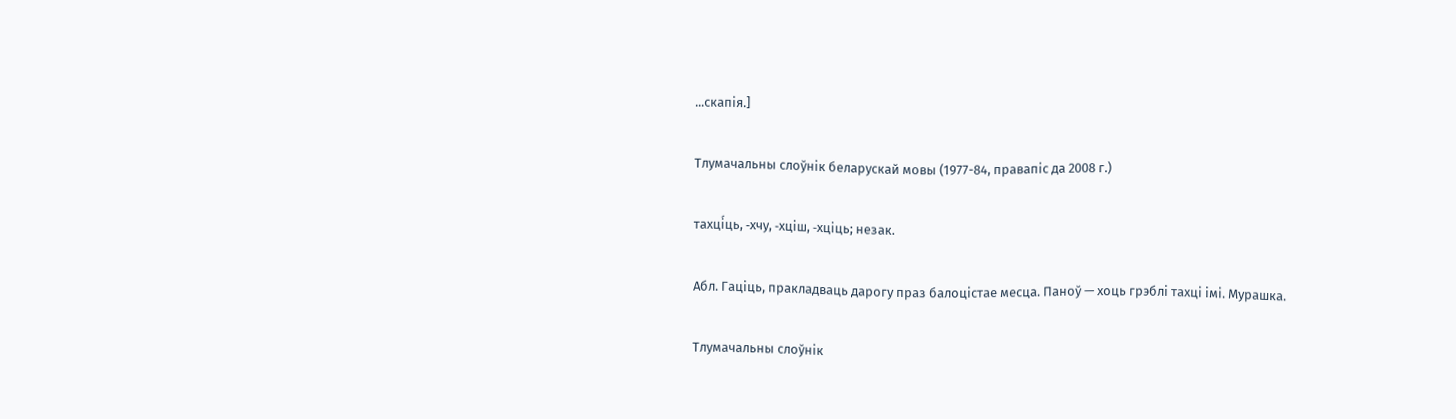...скапія.]

Тлумачальны слоўнік беларускай мовы (1977-84, правапіс да 2008 г.)

тахці́ць, ‑хчу, ‑хціш, ‑хціць; незак.

Абл. Гаціць, пракладваць дарогу праз балоцістае месца. Паноў — хоць грэблі тахці імі. Мурашка.

Тлумачальны слоўнік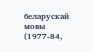беларускай мовы (1977-84,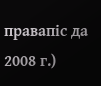правапіс да 2008 г.)